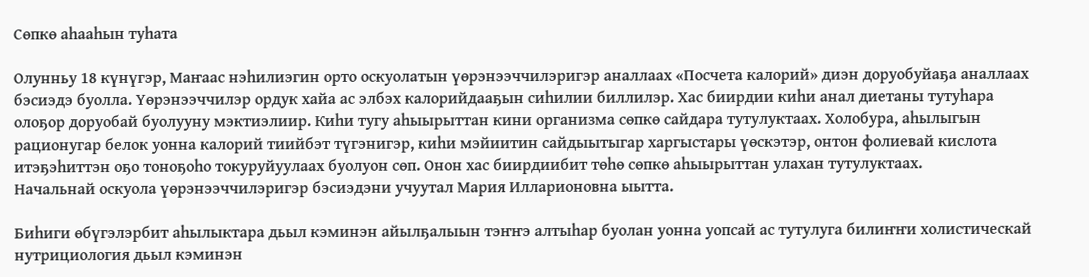Сөпкө аһааһын туһата

Олунньу 18 күнүгэр, Маҥаас нэһилиэгин орто оскуолатын үөрэнээччилэригэр аналлаах «Посчета калорий» диэн доруобуйаҕа аналлаах бэсиэдэ буолла. Үөрэнээччилэр ордук хайа ас элбэх калорийдааҕын сиһилии биллилэр. Хас биирдии киһи анал диетаны тутуһара олоҕор доруобай буолууну мэктиэлиир. Киһи тугу аһыырыттан кини организма сөпкө сайдара тутулуктаах. Холобура, аһылыгын рационугар белок уонна калорий тиийбэт түгэнигэр, киһи мэйиитин сайдыытыгар харгыстары үөскэтэр, онтон фолиевай кислота итэҕэһиттэн оҕо тоноҕоһо токуруйуулаах буолуон сөп. Онон хас биирдиибит төһө сөпкө аһыырыттан улахан тутулуктаах.
Начальнай оскуола үөрэнээччилэригэр бэсиэдэни учуутал Мария Илларионовна ыытта.

Биһиги өбүгэлэрбит аһылыктара дьыл кэминэн айылҕалыын тэҥҥэ алтыһар буолан уонна уопсай ас тутулуга билиҥҥи холистическай нутрициология дьыл кэминэн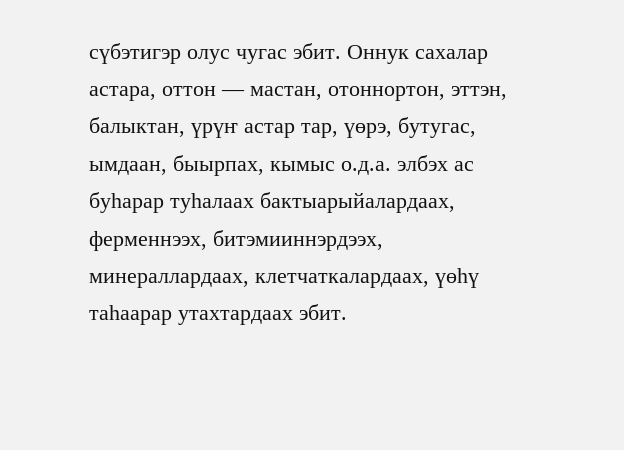сүбэтигэр олус чугас эбит. Оннук сахалар астара, оттон — мастан, отоннортон, эттэн, балыктан, үрүҥ астар тар, үөрэ, бутугас, ымдаан, быырпах, кымыс о.д.а. элбэх ас буһарар туһалаах бактыарыйалардаах, ферменнээх, битэмииннэрдээх, минераллардаах, клетчаткалардаах, үөһү таһаарар утахтардаах эбит.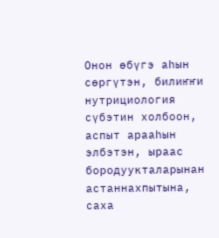Онон өбүгэ аһын сөргүтэн, билиҥҥи нутрициология сүбэтин холбоон, аспыт арааһын элбэтэн, ыраас бородуукталарынан астаннахпытына, саха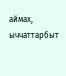аймах, ыччаттарбыт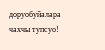доруобуйалара чахчы тупсуо!